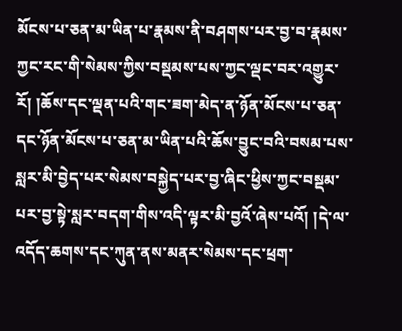མོངས་པ་ཅན་མ་ཡིན་པ་རྣམས་ནི་བཤགས་པར་བྱ་བ་རྣམས་ཀྱང་རང་གི་སེམས་ཀྱིས་བསྡམས་པས་ཀྱང་ལྡང་བར་འགྱུར་རོ། །ཆོས་དང་ལྡན་པའི་གང་ཟག་མེད་ན་ཉོན་མོངས་པ་ཅན་དང་ཉོན་མོངས་པ་ཅན་མ་ཡིན་པའི་ཆོས་བྱུང་བའི་བསམ་པས་སླར་མི་བྱེད་པར་སེམས་བསྐྱེད་པར་བྱ་ཞིང་ཕྱིས་ཀྱང་བསྡམ་པར་བྱ་སྟེ་སླར་བདག་གིས་འདི་ལྟར་མི་བྱའོ་ཞེས་པའོ། །དེ་ལ་འདོད་ཆགས་དང་ཀུན་ནས་མནར་སེམས་དང་ཕྲག་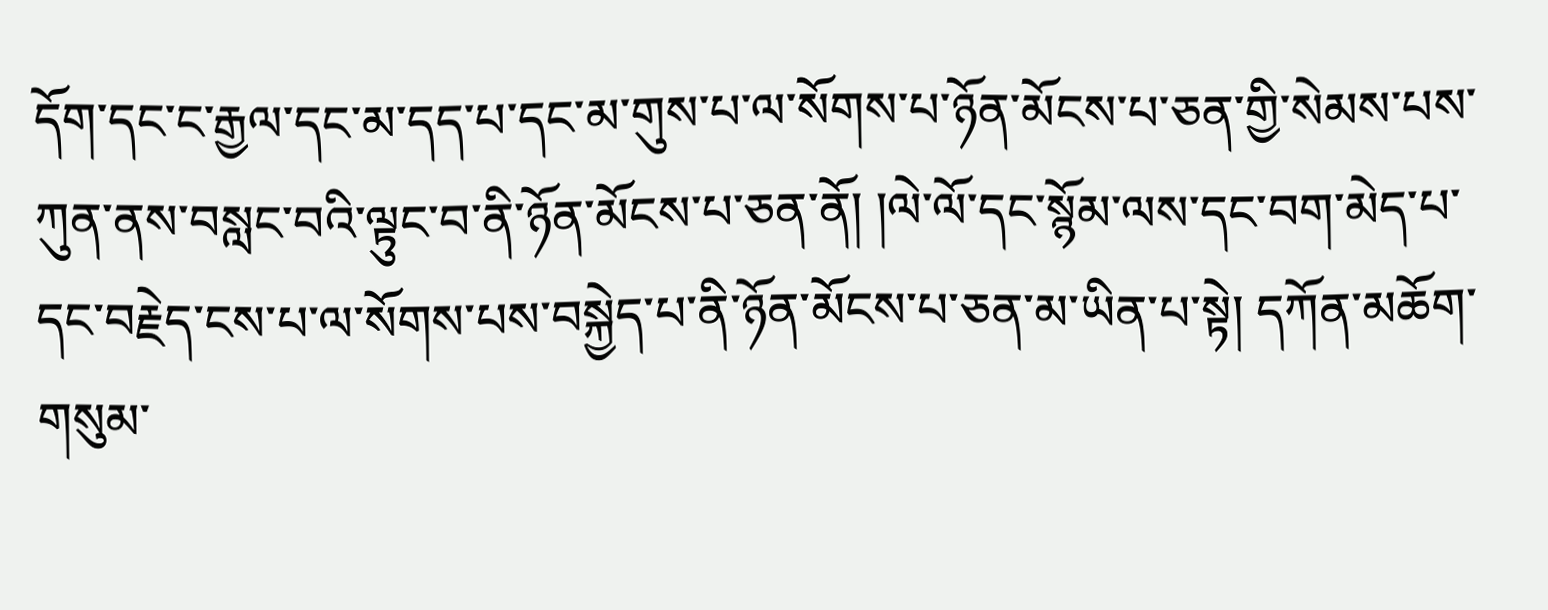དོག་དང་ང་རྒྱལ་དང་མ་དད་པ་དང་མ་གུས་པ་ལ་སོགས་པ་ཉོན་མོངས་པ་ཅན་གྱི་སེམས་པས་ཀུན་ནས་བསླང་བའི་ལྟུང་བ་ནི་ཉོན་མོངས་པ་ཅན་ནོ། །ལེ་ལོ་དང་སྙོམ་ལས་དང་བག་མེད་པ་དང་བརྗེད་ངས་པ་ལ་སོགས་པས་བསྐྱེད་པ་ནི་ཉོན་མོངས་པ་ཅན་མ་ཡིན་པ་སྟེ། དཀོན་མཆོག་གསུམ་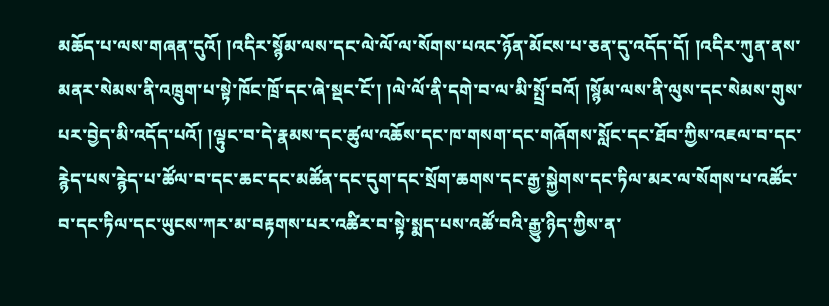མཆོད་པ་ལས་གཞན་དུའོ། །འདིར་སྙོམ་ལས་དང་ལེ་ལོ་ལ་སོགས་པའང་ཉོན་མོངས་པ་ཅན་དུ་འདོད་དོ། །འདིར་ཀུན་ནས་མནར་སེམས་ནི་འཁྲུག་པ་སྟེ་ཁོང་ཁྲོ་དང་ཞེ་སྡང་ངོ་། །ལེ་ལོ་ནི་དགེ་བ་ལ་མི་སྤྲོ་བའོ། །སྙོམ་ལས་ནི་ལུས་དང་སེམས་གུས་པར་བྱེད་མི་འདོད་པའོ། །ལྟུང་བ་དེ་རྣམས་དང་ཚུལ་འཆོས་དང་ཁ་གསག་དང་གཞོགས་སློང་དང་ཐོབ་ཀྱིས་འཇལ་བ་དང་རྙེད་པས་རྙེད་པ་ཚོལ་བ་དང་ཆང་དང་མཚོན་དང་དུག་དང་སྲོག་ཆགས་དང་རྒྱ་སྐྱེགས་དང་ཏིལ་མར་ལ་སོགས་པ་འཚོང་བ་དང་ཏིལ་དང་ཡུངས་ཀར་མ་བརྟགས་པར་འཚིར་བ་སྟེ་སྨད་པས་འཚོ་བའི་རྒྱུ་ཉིད་ཀྱིས་ན་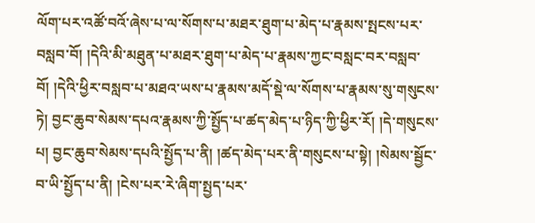ལོག་པར་འཚོ་བའོ་ཞེས་པ་ལ་སོགས་པ་མཐར་ཐུག་པ་མེད་པ་རྣམས་སྤངས་པར་བསླབ་བོ། །དེའི་མི་མཐུན་པ་མཐར་ཐུག་པ་མེད་པ་རྣམས་ཀྱང་བསླང་བར་བསླབ་བོ། །དེའི་ཕྱིར་བསླབ་པ་མཐའ་ཡས་པ་རྣམས་མདོ་སྡེ་ལ་སོགས་པ་རྣམས་སུ་གསུངས་ཏེ། བྱང་ཆུབ་སེམས་དཔའ་རྣམས་ཀྱི་སྤྱོད་པ་ཚད་མེད་པ་ཉིད་ཀྱི་ཕྱིར་རོ། །དེ་གསུངས་པ། བྱང་ཆུབ་སེམས་དཔའི་སྤྱོད་པ་ནི། །ཚད་མེད་པར་ནི་གསུངས་པ་སྟེ། །སེམས་སྦྱོང་བ་ཡི་སྤྱོད་པ་ནི། །ངེས་པར་རེ་ཞིག་སྤྱད་པར་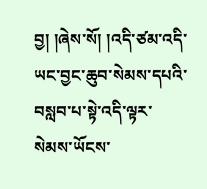བྱ། །ཞེས་སོ། །འདི་ཙམ་འདི་ཡང་བྱང་ཆུབ་སེམས་དཔའི་བསླབ་པ་སྟེ་འདི་ལྟར་སེམས་ཡོངས་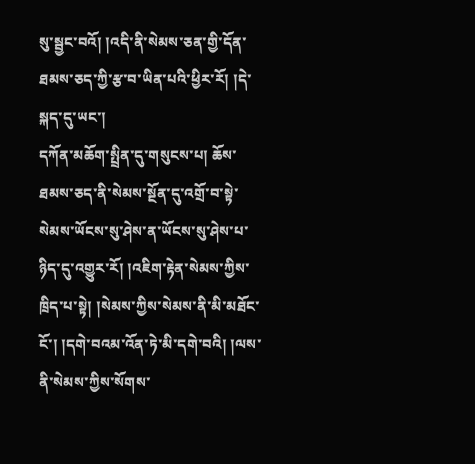སུ་སྦྱང་བའོ། །འདི་ནི་སེམས་ཅན་གྱི་དོན་ཐམས་ཅད་ཀྱི་རྩ་བ་ཡིན་པའི་ཕྱིར་རོ། །དེ་སྐད་དུ་ཡང་།
དཀོན་མཆོག་སྤྲིན་དུ་གསུངས་པ། ཆོས་ཐམས་ཅད་ནི་སེམས་སྔོན་དུ་འགྲོ་བ་སྟེ་སེམས་ཡོངས་སུ་ཤེས་ན་ཡོངས་སུ་ཤེས་པ་ཉིད་དུ་འགྱུར་རོ། །འཇིག་རྟེན་སེམས་ཀྱིས་ཁྲིད་པ་སྟེ། །སེམས་ཀྱིས་སེམས་ནི་མི་མཐོང་ངོ་། །དགེ་བའམ་འོན་ཏེ་མི་དགེ་བའི། །ལས་ནི་སེམས་ཀྱིས་སོགས་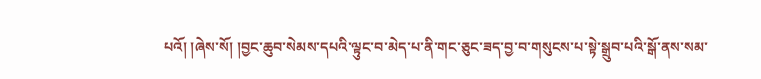པའོ། །ཞེས་སོ། །བྱང་ཆུབ་སེམས་དཔའི་ལྟུང་བ་མེད་པ་ནི་གང་ཅུང་ཟད་བྱ་བ་གསུངས་པ་སྟེ་སྒྲུབ་པའི་སྒོ་ནས་སམ་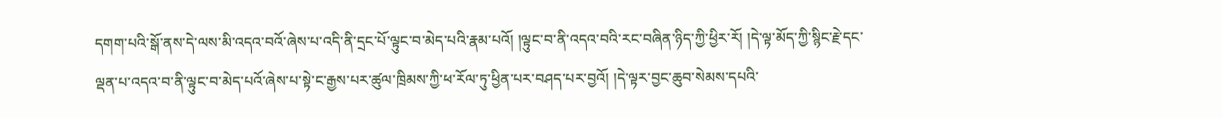དགག་པའི་སྒོ་ནས་དེ་ལས་མི་འདའ་བའོ་ཞེས་པ་འདི་ནི་དྲང་པོ་ལྟུང་བ་མེད་པའི་རྣམ་པའོ། །ལྟུང་བ་ནི་འདའ་བའི་རང་བཞིན་ཉིད་ཀྱི་ཕྱིར་རོ། །དེ་ལྟ་མོད་ཀྱི་སྙིང་རྗེ་དང་ལྡན་པ་འདའ་བ་ནི་ལྟུང་བ་མེད་པའོ་ཞེས་པ་སྟེ་ང་རྒྱས་པར་ཚུལ་ཁྲིམས་ཀྱི་ཕ་རོལ་ཏུ་ཕྱིན་པར་བཤད་པར་བྱའོ། །དེ་ལྟར་བྱང་ཆུབ་སེམས་དཔའི་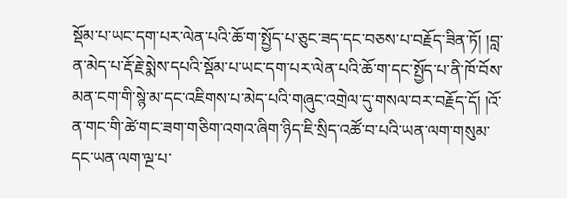སྡོམ་པ་ཡང་དག་པར་ལེན་པའི་ཆོ་ག་སྤྱོད་པ་ཅུང་ཟད་དང་བཅས་པ་བརྗོད་ཟིན་ཏོ། །བླ་ན་མེད་པ་རྡོ་རྗེ་སྨེས་དཔའི་སྡོམ་པ་ཡང་དག་པར་ལེན་པའི་ཆོ་ག་དང་སྤྱོད་པ་ནི་ཁོ་བོས་མན་ངག་གི་སྙེ་མ་དང་འཇིགས་པ་མེད་པའི་གཞུང་འགྲེལ་དུ་གསལ་བར་བརྗོད་དོ། །འོ་ན་གང་གི་ཚེ་གང་ཟག་གཅིག་འགའ་ཞིག་ཉིད་ཇི་སྲིད་འཚོ་བ་པའི་ཡན་ལག་གསུམ་དང་ཡན་ལག་ལྔ་པ་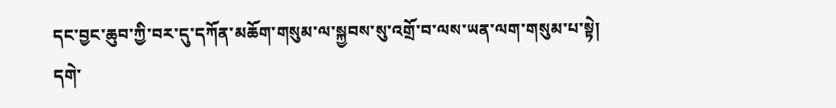དང་བྱང་ཆུབ་ཀྱི་བར་དུ་དཀོན་མཆོག་གསུམ་ལ་སྐྱབས་སུ་འགྲོ་བ་ལས་ཡན་ལག་གསུམ་པ་སྟེ། དགེ་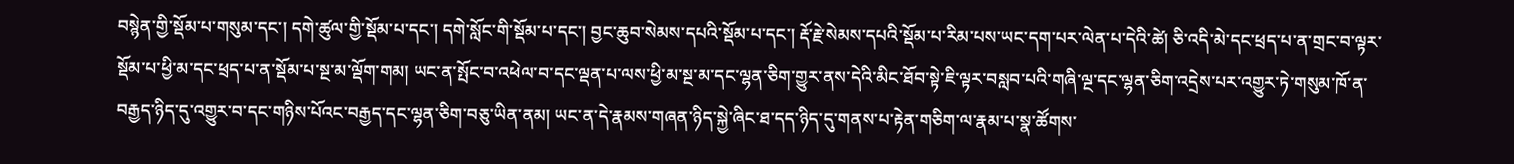བསྙེན་གྱི་སྡོམ་པ་གསུམ་དང་། དགེ་ཚུལ་གྱི་སྡོམ་པ་དང་། དགེ་སློང་གི་སྡོམ་པ་དང་། བྱང་ཆུབ་སེམས་དཔའི་སྡོམ་པ་དང་། རྡོ་རྗེ་སེམས་དཔའི་སྡོམ་པ་རིམ་པས་ཡང་དག་པར་ལེན་པ་དེའི་ཚེ། ཅི་འདི་མེ་དང་ཕྲད་པ་ན་གྲང་བ་ལྟར་སྡོམ་པ་ཕྱི་མ་དང་ཕྲད་པ་ན་སྡོམ་པ་སྔ་མ་ལྡོག་གམ། ཡང་ན་སྤོང་བ་འཕེལ་བ་དང་ལྡན་པ་ལས་ཕྱི་མ་སྔ་མ་དང་ལྷན་ཅིག་གྱུར་ནས་དེའི་མིང་ཐོབ་སྟེ་ཇི་ལྟར་བསླབ་པའི་གཞི་ལྔ་དང་ལྷན་ཅིག་འདྲེས་པར་འགྱུར་ཏེ་གསུམ་ཁོ་ན་བརྒྱད་ཉིད་དུ་འགྱུར་བ་དང་གཉིས་པོའང་བརྒྱད་དང་ལྷན་ཅིག་བཅུ་ཡིན་ནམ། ཡང་ན་དེ་རྣམས་གཞན་ཉིད་སྐྱེ་ཞིང་ཐ་དད་ཉིད་དུ་གནས་པ་རྟེན་གཅིག་ལ་རྣམ་པ་སྣ་ཚོགས་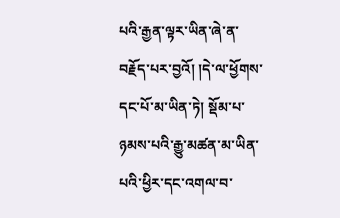པའི་རྒྱན་ལྟར་ཡིན་ཞེ་ན་བརྗོད་པར་བྱའོ། །དེ་ལ་ཕྱོགས་དང་པོ་མ་ཡིན་ཏེ། སྡོམ་པ་ཉམས་པའི་རྒྱུ་མཚན་མ་ཡིན་པའི་ཕྱིར་དང་འགལ་བ་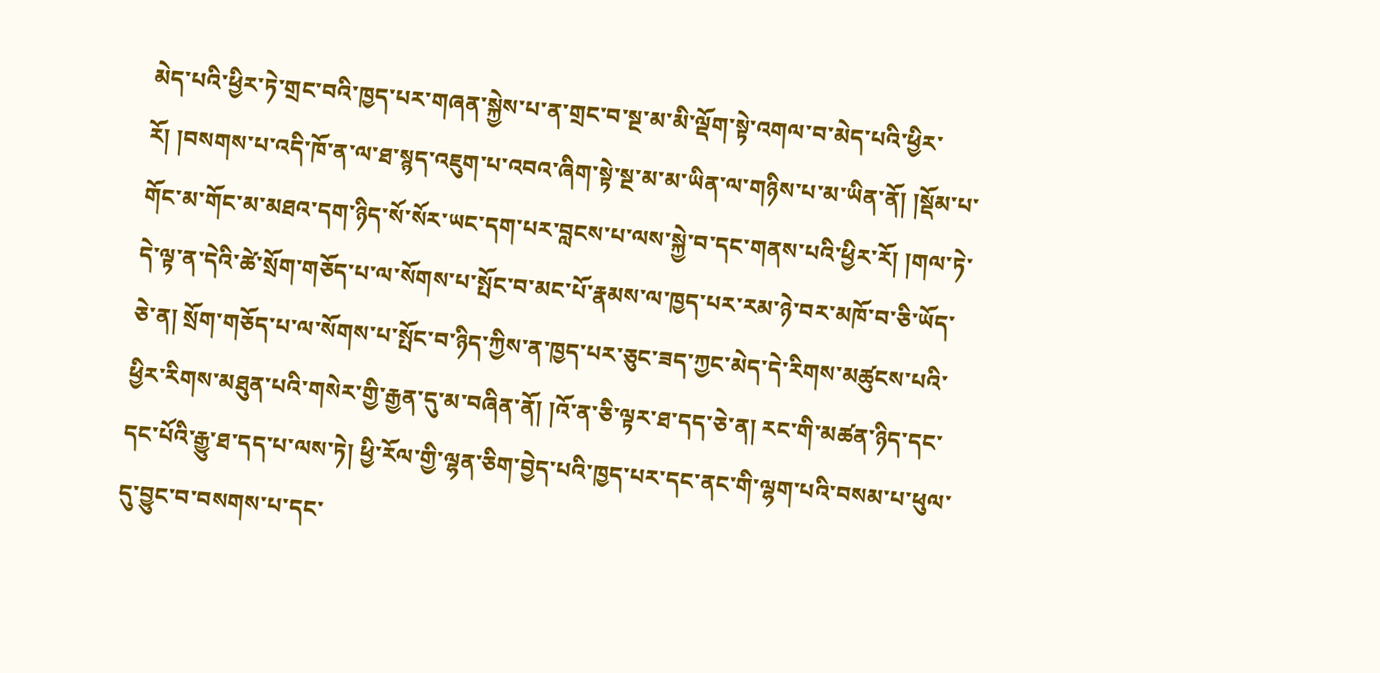མེད་པའི་ཕྱིར་ཏེ་གྲང་བའི་ཁྱད་པར་གཞན་སྐྱེས་པ་ན་གྲང་བ་སྔ་མ་མི་ལྡོག་སྟེ་འགལ་བ་མེད་པའི་ཕྱིར་རོ། །བསགས་པ་འདི་ཁོ་ན་ལ་ཐ་སྙད་འཇུག་པ་འབའ་ཞིག་སྟེ་སྔ་མ་མ་ཡིན་ལ་གཉིས་པ་མ་ཡིན་ནོ། །སྡོམ་པ་གོང་མ་གོང་མ་མཐའ་དག་ཉིད་སོ་སོར་ཡང་དག་པར་བླངས་པ་ལས་སྐྱེ་བ་དང་གནས་པའི་ཕྱིར་རོ། །གལ་ཏེ་དེ་ལྟ་ན་དེའི་ཚེ་སྲོག་གཅོད་པ་ལ་སོགས་པ་སྤོང་བ་མང་པོ་རྣམས་ལ་ཁྱད་པར་རམ་ཉེ་བར་མཁོ་བ་ཅི་ཡོད་ཅེ་ན། སྲོག་གཅོད་པ་ལ་སོགས་པ་སྤོང་བ་ཉིད་ཀྱིས་ན་ཁྱད་པར་ཅུང་ཟད་ཀྱང་མེད་དེ་རིགས་མཚུངས་པའི་ཕྱིར་རིགས་མཐུན་པའི་གསེར་གྱི་རྒྱན་དུ་མ་བཞིན་ནོ། །འོ་ན་ཅི་ལྟར་ཐ་དད་ཅེ་ན། རང་གི་མཚན་ཉིད་དང་དང་པོའི་རྒྱུ་ཐ་དད་པ་ལས་ཏེ། ཕྱི་རོལ་གྱི་ལྷན་ཅིག་བྱེད་པའི་ཁྱད་པར་དང་ནང་གི་ལྷག་པའི་བསམ་པ་ཕུལ་དུ་བྱུང་བ་བསགས་པ་དང་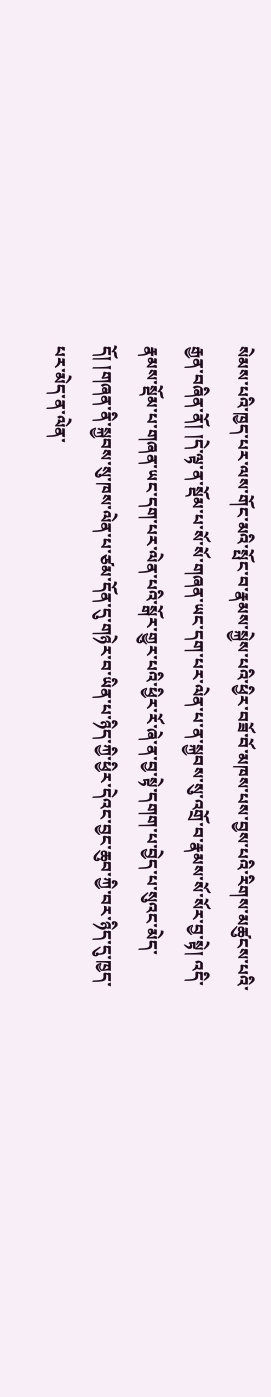སེམས་པའི་ཁྱད་པར་ལས་གོང་མའི་སྤོང་བ་རྣམས་སྐྱེས་པའི་ཕྱིར་བཟོ་བོ་མཁས་པས་བྱས་པའི་རིགས་མཚུངས་པའི་རྒྱན་བཞིན་ནོ། །དེ་ལྟ་ན་སྡོམ་པ་སོ་སོ་གཞན་ཡང་དག་པར་ལེན་པ་ན་སྐྱབས་སུ་འགྲོ་བ་རྣམས་སོ་སོར་བྱ་སྟེ། འདི་རྣམས་སྡོམ་པ་གཞན་ཡང་དག་པར་ལེན་པའི་སྒོར་གྱུར་པའི་ཕྱིར་རོ་ཞེ་ན་བྱ་སྟེ་དགག་པ་བྱེད་པ་སུའང་མེད་དོ། །གཞན་ནི་སྐྱབས་སུ་ཁས་ལེན་པ་ཙམ་དོན་དུ་གཉེར་བ་ཡིན་པ་ཉིད་ཀྱི་ཕྱིར་དེའང་བྱང་ཆུབ་ཀྱི་བར་ཉིད་དུ་ཁྱད་པར་མེད་ན་ལེན་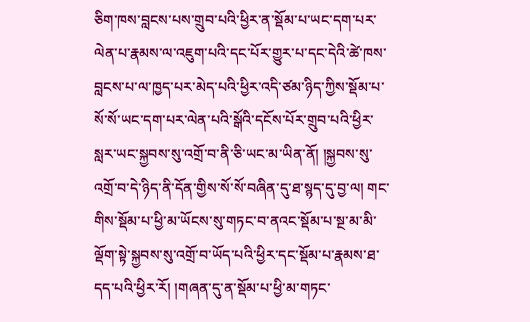ཅིག་ཁས་བླངས་པས་གྲུབ་པའི་ཕྱིར་ན་སྡོམ་པ་ཡང་དག་པར་ལེན་པ་རྣམས་ལ་འཇུག་པའི་དང་པོར་གྱུར་པ་དང་དེའི་ཚེ་ཁས་བླངས་པ་ལ་ཁྱད་པར་མེད་པའི་ཕྱིར་འདི་ཙམ་ཉིད་ཀྱིས་སྡོམ་པ་སོ་སོ་ཡང་དག་པར་ལེན་པའི་སྒོའི་དངོས་པོར་གྲུབ་པའི་ཕྱིར་སླར་ཡང་སྐྱབས་སུ་འགྲོ་བ་ནི་ཅི་ཡང་མ་ཡིན་ནོ། །སྐྱབས་སུ་འགྲོ་བ་དེ་ཉིད་ནི་དོན་གྱིས་སོ་སོ་བཞིན་དུ་ཐ་སྙད་དུ་བྱ་ལ། གང་གིས་སྡོམ་པ་ཕྱི་མ་ཡོངས་སུ་གཏང་བ་ནའང་སྡོམ་པ་སྔ་མ་མི་ལྡོག་སྟེ་སྐྱབས་སུ་འགྲོ་བ་ཡོད་པའི་ཕྱིར་དང་སྡོམ་པ་རྣམས་ཐ་དད་པའི་ཕྱིར་རོ། །གཞན་དུ་ན་སྡོམ་པ་ཕྱི་མ་གཏང་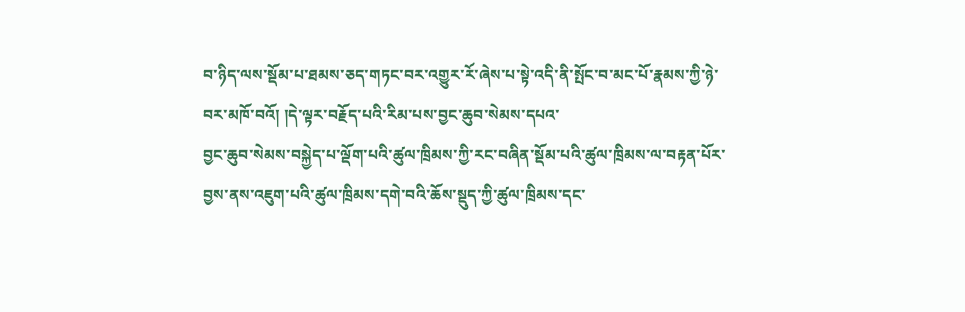བ་ཉིད་ལས་སྡོམ་པ་ཐམས་ཅད་གཏང་བར་འགྱུར་རོ་ཞེས་པ་སྟེ་འདི་ནི་སྤོང་བ་མང་པོ་རྣམས་ཀྱི་ཉེ་བར་མཁོ་བའོ། །དེ་ལྟར་བརྗོད་པའི་རིམ་པས་བྱང་ཆུབ་སེམས་དཔའ་
བྱང་ཆུབ་སེམས་བསྐྱེད་པ་ལྡོག་པའི་ཚུལ་ཁྲིམས་ཀྱི་རང་བཞིན་སྡོམ་པའི་ཚུལ་ཁྲིམས་ལ་བརྟན་པོར་བྱས་ནས་འཇུག་པའི་ཚུལ་ཁྲིམས་དགེ་བའི་ཆོས་སྡུད་ཀྱི་ཚུལ་ཁྲིམས་དང་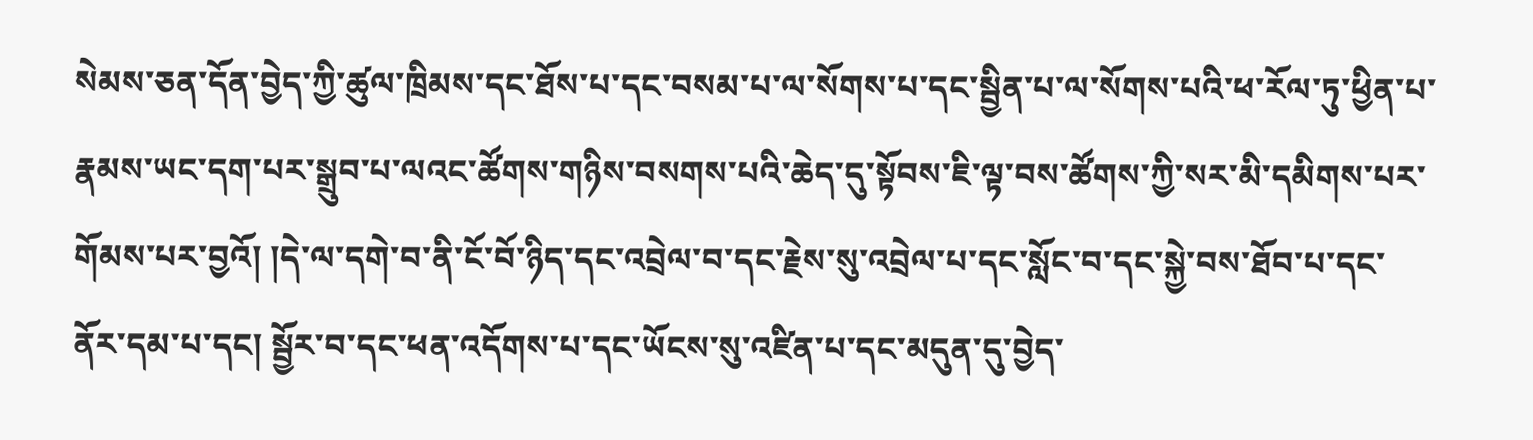སེམས་ཅན་དོན་བྱེད་ཀྱི་ཚུལ་ཁྲིམས་དང་ཐོས་པ་དང་བསམ་པ་ལ་སོགས་པ་དང་སྦྱིན་པ་ལ་སོགས་པའི་ཕ་རོལ་ཏུ་ཕྱིན་པ་རྣམས་ཡང་དག་པར་སྒྲུབ་པ་ལའང་ཚོགས་གཉིས་བསགས་པའི་ཆེད་དུ་སྟོབས་ཇི་ལྟ་བས་ཚོགས་ཀྱི་སར་མི་དམིགས་པར་གོམས་པར་བྱའོ། །དེ་ལ་དགེ་བ་ནི་ངོ་བོ་ཉིད་དང་འབྲེལ་བ་དང་རྗེས་སུ་འབྲེལ་པ་དང་སློང་བ་དང་སྐྱེ་བས་ཐོབ་པ་དང་ནོར་དམ་པ་དང། སྦྱོར་བ་དང་ཕན་འདོགས་པ་དང་ཡོངས་སུ་འཛིན་པ་དང་མདུན་དུ་བྱེད་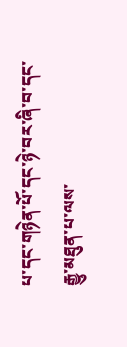པ་དང་གཉེན་པོ་དང་ཉེ་བར་ཞི་བ་དང་རྒྱུ་མཐུན་པ་ལས་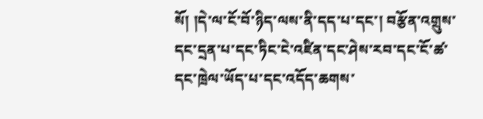སོ། །དེ་ལ་ངོ་བོ་ཉིད་ལས་ནི་དད་པ་དང་། བརྩོན་འགྲུས་དང་དྲན་པ་དང་ཏིང་ངེ་འཛིན་དང་ཤེས་རབ་དང་ངོ་ཚ་དང་ཁྲེལ་ཡོད་པ་དང་འདོད་ཆགས་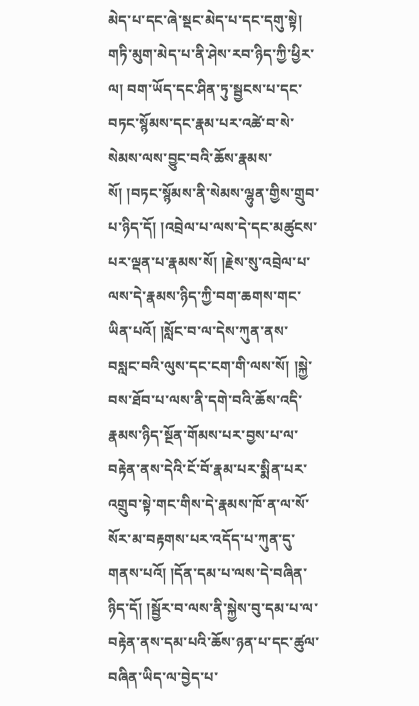མེད་པ་དང་ཞེ་སྡང་མེད་པ་དང་དགུ་སྟེ། གཏི་མུག་མེད་པ་ནི་ཤེས་རབ་ཉིད་ཀྱི་ཕྱིར་ལ། བག་ཡོད་དང་ཤིན་ཏུ་སྦྱངས་པ་དང་བཏང་སྙོམས་དང་རྣམ་པར་འཚེ་བ་སེ་སེམས་ལས་བྱུང་བའི་ཆོས་རྣམས་སོ། །བཏང་སྙོམས་ནི་སེམས་ལྷུན་གྱིས་གྲུབ་པ་ཉིད་དོ། །འབྲེལ་པ་ལས་དེ་དང་མཚུངས་པར་ལྡན་པ་རྣམས་སོ། །རྗེས་སུ་འབྲེལ་པ་ལས་དེ་རྣམས་ཉིད་ཀྱི་བག་ཆགས་གང་ཡིན་པའོ། །སློང་བ་ལ་དེས་ཀུན་ནས་བསླང་བའི་ལུས་དང་ངག་གི་ལས་སོ། །སྐྱེ་བས་ཐོབ་པ་ལས་ནི་དགེ་བའི་ཆོས་འདི་རྣམས་ཉིད་སྔོན་གོམས་པར་བྱས་པ་ལ་བརྟེན་ནས་དེའི་ངོ་བོ་རྣམ་པར་སྨིན་པར་འགྲུབ་སྟེ་གང་གིས་དེ་རྣམས་ཁོ་ན་ལ་སོ་སོར་མ་བརྟགས་པར་འདོད་པ་ཀུན་དུ་གནས་པའོ། །དོན་དམ་པ་ལས་དེ་བཞིན་ཉིད་དོ། །སྦྱོར་བ་ལས་ནི་སྐྱེས་བུ་དམ་པ་ལ་བརྟེན་ནས་དམ་པའི་ཆོས་ཉན་པ་དང་ཚུལ་བཞིན་ཡིད་ལ་བྱེད་པ་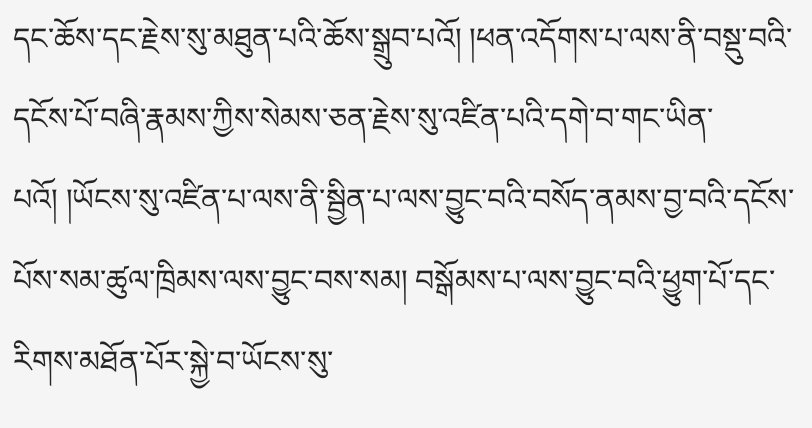དང་ཆོས་དང་རྗེས་སུ་མཐུན་པའི་ཆོས་སྒྲུབ་པའོ། །ཕན་འདོགས་པ་ལས་ནི་བསྡུ་བའི་དངོས་པོ་བཞི་རྣམས་ཀྱིས་སེམས་ཅན་རྗེས་སུ་འཛིན་པའི་དགེ་བ་གང་ཡིན་པའོ། །ཡོངས་སུ་འཛིན་པ་ལས་ནི་སྦྱིན་པ་ལས་བྱུང་བའི་བསོད་ནམས་བྱ་བའི་དངོས་པོས་སམ་ཚུལ་ཁྲིམས་ལས་བྱུང་བས་སམ། བསྒོམས་པ་ལས་བྱུང་བའི་ཕྱུག་པོ་དང་རིགས་མཐོན་པོར་སྐྱེ་བ་ཡོངས་སུ་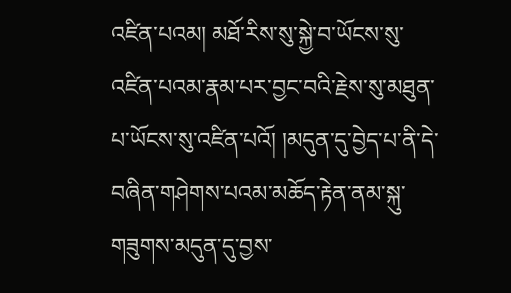འཛིན་པའམ། མཐོ་རིས་སུ་སྐྱེ་བ་ཡོངས་སུ་འཛིན་པའམ་རྣམ་པར་བྱང་བའི་རྗེས་སུ་མཐུན་པ་ཡོངས་སུ་འཛིན་པའོ། །མདུན་དུ་བྱེད་པ་ནི་དེ་བཞིན་གཤེགས་པའམ་མཆོད་རྟེན་ནམ་སྐུ་གཟུགས་མདུན་དུ་བྱས་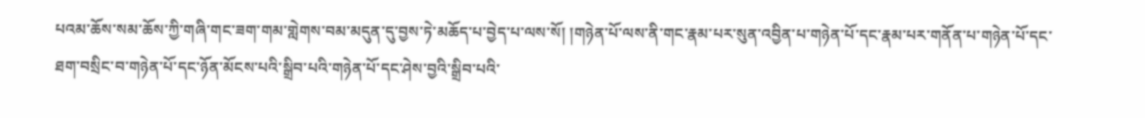པའམ་ཆོས་སམ་ཆོས་ཀྱི་གཞི་གང་ཟག་གམ་གླེགས་བམ་མདུན་དུ་བྱས་ཏེ་མཆོད་པ་བྱེད་པ་ལས་སོ། །གཉེན་པོ་ལས་ནི་གང་རྣམ་པར་སུན་འབྱིན་པ་གཉེན་པོ་དང་རྣམ་པར་གནོན་པ་གཉེན་པོ་དང་ཐག་བསྲིང་བ་གཉེན་པོ་དང་ཉོན་མོངས་པའི་སྒྲིབ་པའི་གཉེན་པོ་དང་ཤེས་བྱའི་སྒྲིབ་པའི་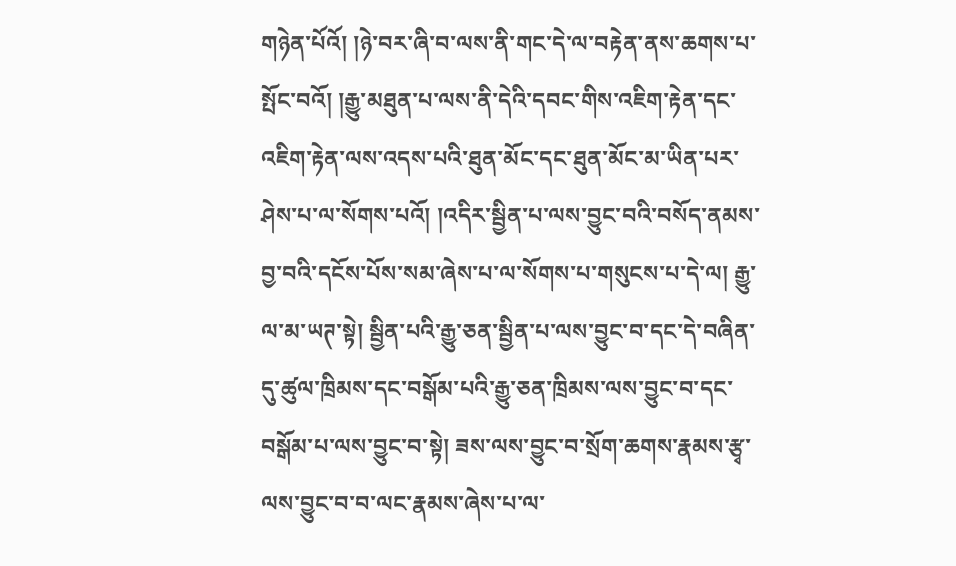གཉེན་པོའོ། །ཉེ་བར་ཞི་བ་ལས་ནི་གང་དེ་ལ་བརྟེན་ནས་ཆགས་པ་སྤོང་བའོ། །རྒྱུ་མཐུན་པ་ལས་ནི་དེའི་དབང་གིས་འཇིག་རྟེན་དང་འཇིག་རྟེན་ལས་འདས་པའི་ཐུན་མོང་དང་ཐུན་མོང་མ་ཡིན་པར་ཤེས་པ་ལ་སོགས་པའོ། །འདིར་སྦྱིན་པ་ལས་བྱུང་བའི་བསོད་ནམས་བྱ་བའི་དངོས་པོས་སམ་ཞེས་པ་ལ་སོགས་པ་གསུངས་པ་དེ་ལ། རྒྱུ་ལ་མ་ཡཊ་སྟེ། སྦྱིན་པའི་རྒྱུ་ཅན་སྦྱིན་པ་ལས་བྱུང་བ་དང་དེ་བཞིན་དུ་ཚུལ་ཁྲིམས་དང་བསྒོམ་པའི་རྒྱུ་ཅན་ཁྲིམས་ལས་བྱུང་བ་དང་བསྒོམ་པ་ལས་བྱུང་བ་སྟེ། ཟས་ལས་བྱུང་བ་སྲོག་ཆགས་རྣམས་རྩྭ་ལས་བྱུང་བ་བ་ལང་རྣམས་ཞེས་པ་ལ་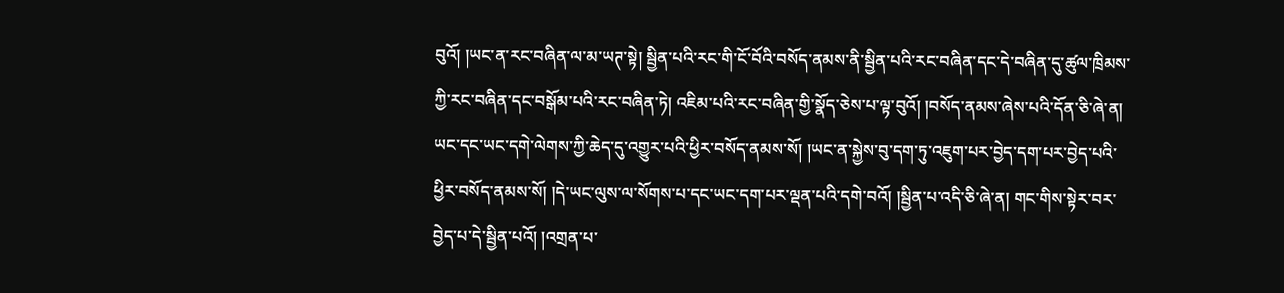བུའོ། །ཡང་ན་རང་བཞིན་ལ་མ་ཡཊ་སྟེ། སྦྱིན་པའི་རང་གི་ངོ་བོའི་བསོད་ནམས་ནི་སྦྱིན་པའི་རང་བཞིན་དང་དེ་བཞིན་དུ་ཚུལ་ཁྲིམས་ཀྱི་རང་བཞིན་དང་བསྒོམ་པའི་རང་བཞིན་ཏེ། འཇིམ་པའི་རང་བཞིན་གྱི་སྣོད་ཅེས་པ་ལྟ་བུའོ། །བསོད་ནམས་ཞེས་པའི་དོན་ཅི་ཞེ་ན། ཡང་དང་ཡང་དགེ་ལེགས་ཀྱི་ཆེད་དུ་འགྱུར་པའི་ཕྱིར་བསོད་ནམས་སོ། །ཡང་ན་སྐྱེས་བུ་དག་ཏུ་འཇུག་པར་བྱེད་དག་པར་བྱེད་པའི་ཕྱིར་བསོད་ནམས་སོ། །དེ་ཡང་ལུས་ལ་སོགས་པ་དང་ཡང་དག་པར་ལྡན་པའི་དགེ་བའོ། །སྦྱིན་པ་འདི་ཅི་ཞེ་ན། གང་གིས་སྟེར་བར་བྱེད་པ་དེ་སྦྱིན་པའོ། །འགྲན་པ་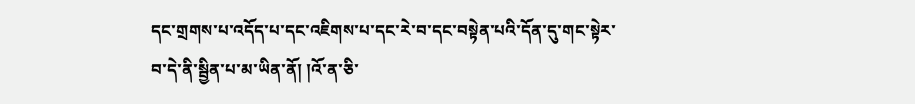དང་གྲགས་པ་འདོད་པ་དང་འཇིགས་པ་དང་རེ་བ་དང་བསྟེན་པའི་དོན་དུ་གང་སྟེར་བ་དེ་ནི་སྦྱིན་པ་མ་ཡིན་ནོ། །འོ་ན་ཅི་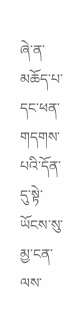ཞེ་ན་མཆོད་པ་དང་ཕན་གདགས་པའི་དོན་དུ་སྟེ་ཡོངས་སུ་མྱ་ངན་ལས་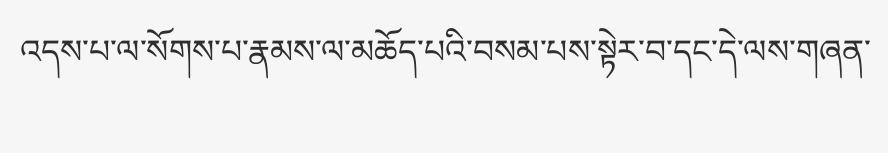འདས་པ་ལ་སོགས་པ་རྣམས་ལ་མཆོད་པའི་བསམ་པས་སྟེར་བ་དང་དེ་ལས་གཞན་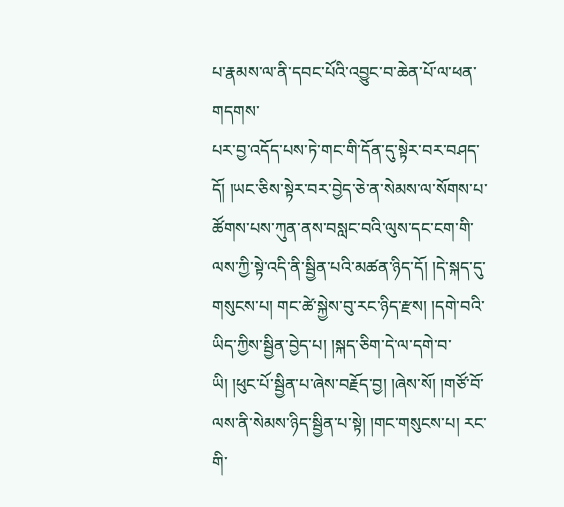པ་རྣམས་ལ་ནི་དབང་པོའི་འབྱུང་བ་ཆེན་པོ་ལ་ཕན་གདགས་
པར་བྱ་འདོད་པས་ཏེ་གང་གི་དོན་དུ་སྟེར་བར་བཤད་དོ། །ཡང་ཅིས་སྟེར་བར་བྱེད་ཅེ་ན་སེམས་ལ་སོགས་པ་ཚོགས་པས་ཀུན་ནས་བསླང་བའི་ལུས་དང་ངག་གི་ལས་ཀྱི་སྟེ་འདི་ནི་སྦྱིན་པའི་མཚན་ཉིད་དོ། །དེ་སྐད་དུ་གསུངས་པ། གང་ཚེ་སྐྱེས་བུ་རང་ཉིད་རྫས། །དགེ་བའི་ཡིད་ཀྱིས་སྦྱིན་བྱེད་པ། །སྐད་ཅིག་དེ་ལ་དགེ་བ་ཡི། །ཕུང་པོ་སྦྱིན་པ་ཞེས་བརྗོད་བྱ། །ཞེས་སོ། །གཙོ་བོ་ལས་ནི་སེམས་ཉིད་སྦྱིན་པ་སྟེ། །གང་གསུངས་པ། རང་གི་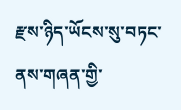རྫས་ཉིད་ཡོངས་སུ་བཏང་ནས་གཞན་གྱི་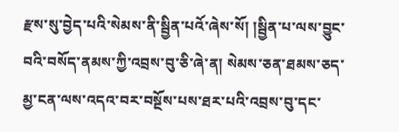རྫས་སུ་བྱེད་པའི་སེམས་ནི་སྦྱིན་པའོ་ཞེས་སོ། །སྦྱིན་པ་ལས་བྱུང་བའི་བསོད་ནམས་ཀྱི་འབྲས་བུ་ཅི་ཞེ་ན། སེམས་ཅན་ཐམས་ཅད་མྱ་ངན་ལས་འདའ་བར་བསྔོས་པས་ཐར་པའི་འབྲས་བུ་དང་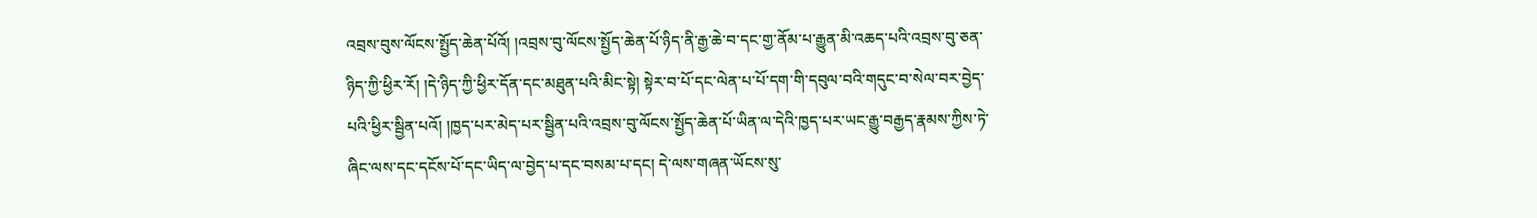འབྲས་བུས་ལོངས་སྤྱོད་ཆེན་པོའོ། །འབྲས་བུ་ལོངས་སྤྱོད་ཆེན་པོ་ཉིད་ནི་རྒྱ་ཆེ་བ་དང་གྱ་ནོམ་པ་རྒྱུན་མི་འཆད་པའི་འབྲས་བུ་ཅན་ཉིད་ཀྱི་ཕྱིར་རོ། །དེ་ཉིད་ཀྱི་ཕྱིར་དོན་དང་མཐུན་པའི་མིང་སྟེ། སྟེར་བ་པོ་དང་ལེན་པ་པོ་དག་གི་དབུལ་བའི་གདུང་བ་སེལ་བར་བྱེད་པའི་ཕྱིར་སྦྱིན་པའོ། །ཁྱད་པར་མེད་པར་སྦྱིན་པའི་འབྲས་བུ་ལོངས་སྤྱོད་ཆེན་པོ་ཡིན་ལ་དེའི་ཁྱད་པར་ཡང་རྒྱུ་བརྒྱད་རྣམས་ཀྱིས་ཏེ་ཞིང་ལས་དང་དངོས་པོ་དང་ཡིད་ལ་བྱེད་པ་དང་བསམ་པ་དང། དེ་ལས་གཞན་ཡོངས་སུ་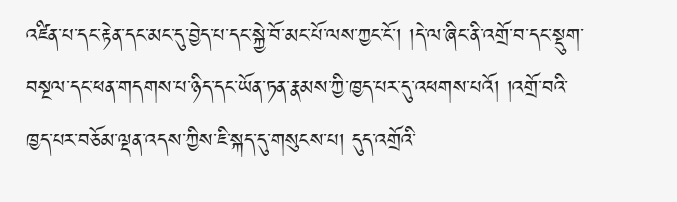འཛིན་པ་དང་རྟེན་དང་མང་དུ་བྱེད་པ་དང་སྐྱེ་བོ་མང་པོ་ལས་ཀྱང་ངོ་། །དེ་ལ་ཞིང་ནི་འགྲོ་བ་དང་སྡུག་བསྔལ་དང་ཕན་གདགས་པ་ཉིད་དང་ཡོན་ཏན་རྣམས་ཀྱི་ཁྱད་པར་དུ་འཕགས་པའོ། །འགྲོ་བའི་ཁྱད་པར་བཅོམ་ལྡན་འདས་ཀྱིས་ཇི་སྐད་དུ་གསུངས་པ། དུད་འགྲོའི་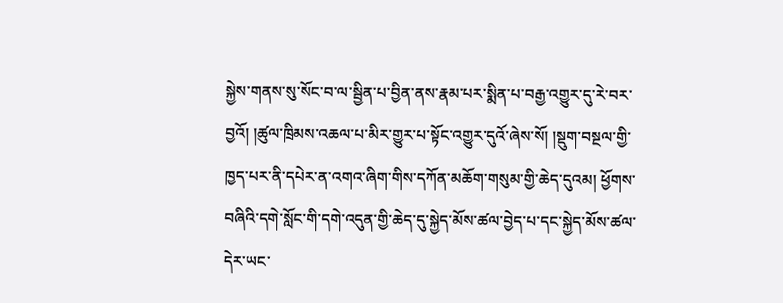སྐྱེས་གནས་སུ་སོང་བ་ལ་སྦྱིན་པ་བྱིན་ནས་རྣམ་པར་སྨིན་པ་བརྒྱ་འགྱུར་དུ་རེ་བར་བྱའོ། །ཚུལ་ཁྲིམས་འཆལ་པ་མིར་གྱུར་པ་སྟོང་འགྱུར་དུའོ་ཞེས་སོ། །སྡུག་བསྔལ་གྱི་ཁྱད་པར་ནི་དཔེར་ན་འགའ་ཞིག་གིས་དཀོན་མཆོག་གསུམ་གྱི་ཆེད་དུའམ། ཕྱོགས་བཞིའི་དགེ་སློང་གི་དགེ་འདུན་གྱི་ཆེད་དུ་སྐྱེད་མོས་ཚལ་བྱེད་པ་དང་སྐྱེད་མོས་ཚལ་དེར་ཡང་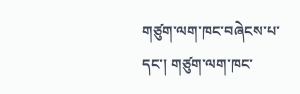གཙུག་ལག་ཁང་བཞེངས་པ་དང་། གཙུག་ལག་ཁང་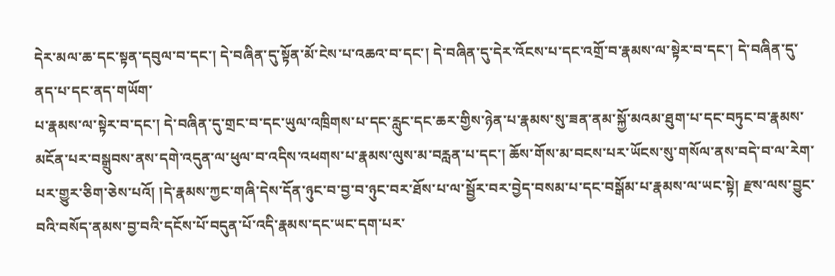དེར་མལ་ཆ་དང་སྟན་དབུལ་བ་དང་། དེ་བཞིན་དུ་སྟོན་མོ་ངེས་པ་འཆའ་བ་དང་། དེ་བཞིན་དུ་དེར་འོངས་པ་དང་འགྲོ་བ་རྣམས་ལ་སྟེར་བ་དང་། དེ་བཞིན་དུ་ནད་པ་དང་ནད་གཡོག་
པ་རྣམས་ལ་སྟེར་བ་དང་། དེ་བཞིན་དུ་གྲང་བ་དང་ཡུལ་འཁྲིགས་པ་དང་རླུང་དང་ཆར་གྱིས་ཉེན་པ་རྣམས་སུ་ཟན་ནམ་སྐྱོ་མའམ་ཐུག་པ་དང་བཏུང་བ་རྣམས་མངོན་པར་བསྒྲུབས་ནས་དགེ་འདུན་ལ་ཕུལ་བ་འདིས་འཕགས་པ་རྣམས་ལུས་མ་བརླན་པ་དང་། ཆོས་གོས་མ་བངས་པར་ཡོངས་སུ་གསོལ་ནས་བདེ་བ་ལ་རེག་པར་གྱུར་ཅིག་ཅེས་པའོ། །དེ་རྣམས་ཀྱང་གཞི་དེས་དོན་ཉུང་བ་བྱ་བ་ཉུང་བར་ཐོས་པ་ལ་སྦྱོར་བར་བྱེད་བསམ་པ་དང་བསྒོམ་པ་རྣམས་ལ་ཡང་སྟེ། རྫས་ལས་བྱུང་བའི་བསོད་ནམས་བྱ་བའི་དངོས་པོ་བདུན་པོ་འདི་རྣམས་དང་ཡང་དག་པར་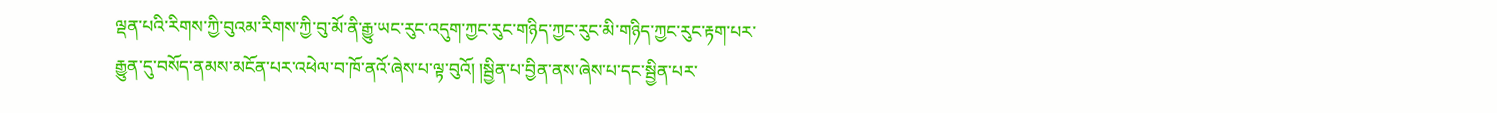ལྡན་པའི་རིགས་ཀྱི་བུའམ་རིགས་ཀྱི་བུ་མོ་ནི་རྒྱུ་ཡང་རུང་འདུག་ཀྱང་རུང་གཉིད་ཀྱང་རུང་མི་གཉིད་ཀྱང་རུང་རྟག་པར་རྒྱུན་དུ་བསོད་ནམས་མངོན་པར་འཕེལ་བ་ཁོ་ནའོ་ཞེས་པ་ལྟ་བུའོ། །སྦྱིན་པ་བྱིན་ནས་ཞེས་པ་དང་སྦྱིན་པར་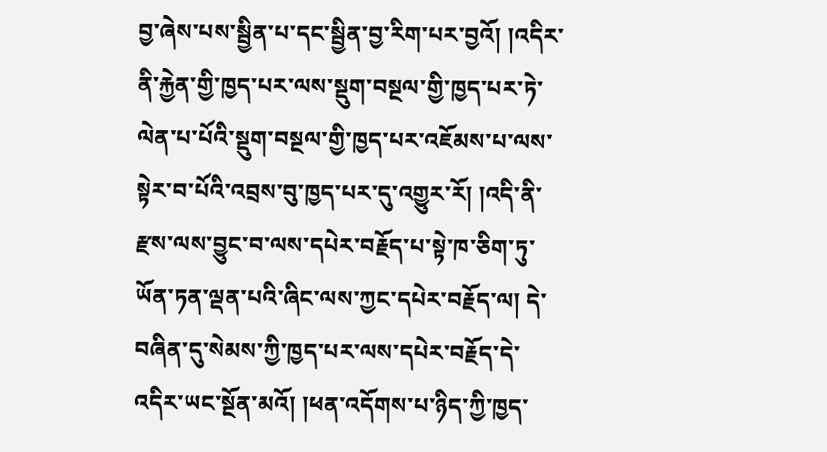བྱ་ཞེས་པས་སྦྱིན་པ་དང་སྦྱིན་བྱ་རིག་པར་བྱའོ། །འདིར་ནི་རྐྱེན་གྱི་ཁྱད་པར་ལས་སྡུག་བསྔལ་གྱི་ཁྱད་པར་ཏེ་ལེན་པ་པོའི་སྡུག་བསྔལ་གྱི་ཁྱད་པར་འཇོམས་པ་ལས་སྟེར་བ་པོའི་འབྲས་བུ་ཁྱད་པར་དུ་འགྱུར་རོ། །འདི་ནི་རྫས་ལས་བྱུང་བ་ལས་དཔེར་བརྗོད་པ་སྟེ་ཁ་ཅིག་ཏུ་ཡོན་ཏན་ལྡན་པའི་ཞིང་ལས་ཀྱང་དཔེར་བརྗོད་ལ། དེ་བཞིན་དུ་སེམས་ཀྱི་ཁྱད་པར་ལས་དཔེར་བརྗོད་དེ་འདིར་ཡང་སྔོན་མའོ། །ཕན་འདོགས་པ་ཉིད་ཀྱི་ཁྱད་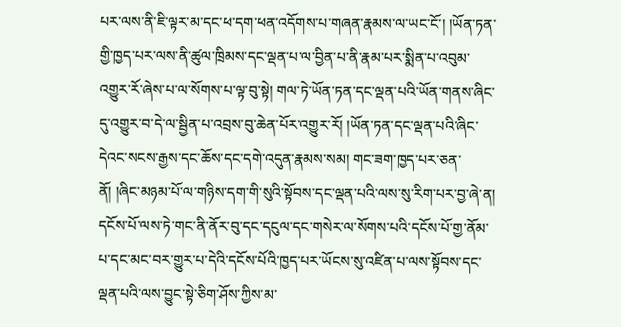པར་ལས་ནི་ཇི་ལྟར་མ་དང་ཕ་དག་ཕན་འདོགས་པ་གཞན་རྣམས་ལ་ཡང་ངོ་། །ཡོན་ཏན་གྱི་ཁྱད་པར་ལས་ནི་ཚུལ་ཁྲིམས་དང་ལྡན་པ་ལ་བྱིན་པ་ནི་རྣམ་པར་སྨིན་པ་འབུམ་འགྱུར་རོ་ཞེས་པ་ལ་སོགས་པ་ལྟ་བུ་སྟེ། གལ་ཏེ་ཡོན་ཏན་དང་ལྡན་པའི་ཡོན་གནས་ཞིང་དུ་འགྱུར་བ་དེ་ལ་སྦྱིན་པ་འབྲས་བུ་ཆེན་པོར་འགྱུར་རོ། །ཡོན་ཏན་དང་ལྡན་པའི་ཞིང་དེའང་སངས་རྒྱས་དང་ཆོས་དང་དགེ་འདུན་རྣམས་སམ། གང་ཟག་ཁྱད་པར་ཅན་ནོ། །ཞིང་མཉམ་པོ་ལ་གཉིས་དག་གི་སུའི་སྟོབས་དང་ལྡན་པའི་ལས་སུ་རིག་པར་བྱ་ཞེ་ན། དངོས་པོ་ལས་ཏེ་གང་ནི་ནོར་བུ་དང་དངུལ་དང་གསེར་ལ་སོགས་པའི་དངོས་པོ་གྱ་ནོམ་པ་དང་མང་བར་གྱུར་པ་དེའི་དངོས་པོའི་ཁྱད་པར་ཡོངས་སུ་འཛིན་པ་ལས་སྟོབས་དང་ལྡན་པའི་ལས་བྱུང་སྟེ་ཅིག་ཤོས་ཀྱིས་མ་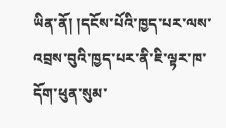ཡིན་ནོ། །དངོས་པོའི་ཁྱད་པར་ལས་འབྲས་བུའི་ཁྱད་པར་ནི་ཇི་ལྟར་ཁ་དོག་ཕུན་སུམ་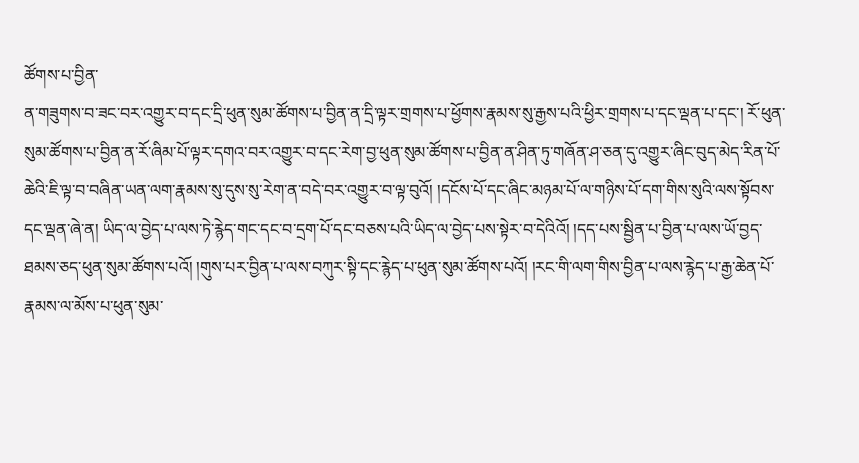ཚོགས་པ་བྱིན་
ན་གཟུགས་བ་ཟང་བར་འགྱུར་བ་དང་དྲི་ཕུན་སུམ་ཚོགས་པ་བྱིན་ན་དྲི་ལྟར་གྲགས་པ་ཕྱོགས་རྣམས་སུ་རྒྱས་པའི་ཕྱིར་གྲགས་པ་དང་ལྡན་པ་དང་། རོ་ཕུན་སུམ་ཚོགས་པ་བྱིན་ན་རོ་ཞིམ་པོ་ལྟར་དགའ་བར་འགྱུར་བ་དང་རེག་བྱ་ཕུན་སུམ་ཚོགས་པ་བྱིན་ན་ཤིན་ཏུ་གཞོན་ཤ་ཅན་དུ་འགྱུར་ཞིང་བུད་མེད་རིན་པོ་ཆེའི་ཇི་ལྟ་བ་བཞིན་ཡན་ལག་རྣམས་སུ་དུས་སུ་རེག་ན་བདེ་བར་འགྱུར་བ་ལྟ་བུའོ། །དངོས་པོ་དང་ཞིང་མཉམ་པོ་ལ་གཉིས་པོ་དག་གིས་སུའི་ལས་སྟོབས་དང་ལྡན་ཞེ་ན། ཡིད་ལ་བྱེད་པ་ལས་ཏེ་རྙེད་གང་དང་བ་དྲག་པོ་དང་བཅས་པའི་ཡིད་ལ་བྱེད་པས་སྟེར་བ་དེའིའོ། །དད་པས་སྦྱིན་པ་བྱིན་པ་ལས་ཡོ་བྱད་ཐམས་ཅད་ཕུན་སུམ་ཚོགས་པའོ། །གུས་པར་བྱིན་པ་ལས་བཀུར་སྟི་དང་རྙེད་པ་ཕུན་སུམ་ཚོགས་པའོ། །རང་གི་ལག་གིས་བྱིན་པ་ལས་རྙེད་པ་རྒྱ་ཆེན་པོ་རྣམས་ལ་མོས་པ་ཕུན་སུམ་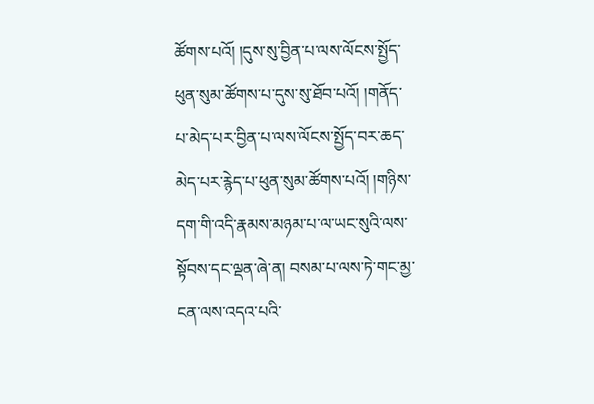ཚོགས་པའོ། །དུས་སུ་བྱིན་པ་ལས་ལོངས་སྤྱོད་ཕུན་སུམ་ཚོགས་པ་དུས་སུ་ཐོབ་པའོ། །གནོད་པ་མེད་པར་བྱིན་པ་ལས་ལོངས་སྤྱོད་བར་ཆད་མེད་པར་རྙེད་པ་ཕུན་སུམ་ཚོགས་པའོ། །གཉིས་དག་གི་འདི་རྣམས་མཉམ་པ་ལ་ཡང་སུའི་ལས་སྟོབས་དང་ལྡན་ཞེ་ན། བསམ་པ་ལས་ཏེ་གང་མྱ་ངན་ལས་འདའ་པའི་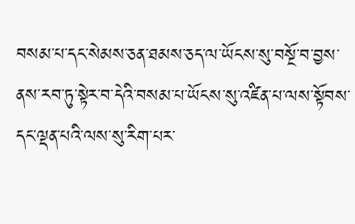བསམ་པ་དང་སེམས་ཅན་ཐམས་ཅད་ལ་ཡོངས་སུ་བསྔོ་བ་བྱས་ནས་རབ་ཏུ་སྟེར་བ་དེའི་བསམ་པ་ཡོངས་སུ་འཛིན་པ་ལས་སྟོབས་དང་ལྡན་པའི་ལས་སུ་རིག་པར་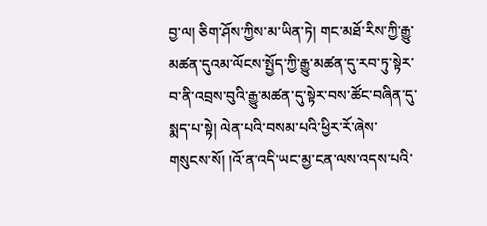བྱ་ལ། ཅིག་ཤོས་ཀྱིས་མ་ཡིན་ཏེ། གང་མཐོ་རིས་ཀྱི་རྒྱུ་མཚན་དུའམ་ལོངས་སྤྱོད་ཀྱི་རྒྱུ་མཚན་དུ་རབ་ཏུ་སྟེར་བ་ནི་འབྲས་བུའི་རྒྱུ་མཚན་དུ་སྟེར་བས་ཚོང་བཞིན་དུ་སྨད་པ་སྟེ། ལེན་པའི་བསམ་པའི་ཕྱིར་རོ་ཞེས་གསུངས་སོ། །འོ་ན་འདི་ཡང་མྱ་ངན་ལས་འདས་པའི་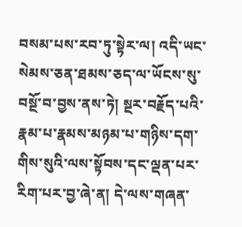བསམ་པས་རབ་ཏུ་སྟེར་ལ། འདི་ཡང་སེམས་ཅན་ཐམས་ཅད་ལ་ཡོངས་སུ་བསྔོ་བ་བྱས་ནས་ཏེ། སྔར་བརྗོད་པའི་རྣམ་པ་རྣམས་མཉམ་པ་གཉིས་དག་གིས་སུའི་ལས་སྟོབས་དང་ལྡན་པར་རིག་པར་བྱ་ཞེ་ན། དེ་ལས་གཞན་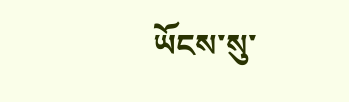ཡོངས་སུ་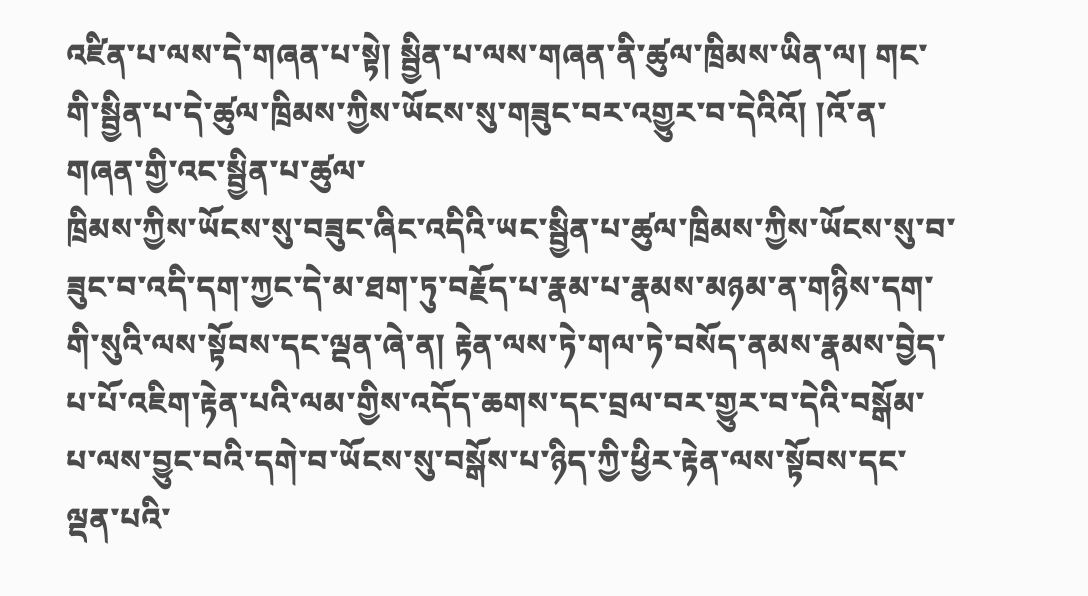འཛིན་པ་ལས་དེ་གཞན་པ་སྟེ། སྦྱིན་པ་ལས་གཞན་ནི་ཚུལ་ཁྲིམས་ཡིན་ལ། གང་གི་སྦྱིན་པ་དེ་ཚུལ་ཁྲིམས་ཀྱིས་ཡོངས་སུ་གཟུང་བར་འགྱུར་བ་དེའིའོ། །འོ་ན་གཞན་གྱི་འང་སྦྱིན་པ་ཚུལ་
ཁྲིམས་ཀྱིས་ཡོངས་སུ་བཟུང་ཞིང་འདིའི་ཡང་སྦྱིན་པ་ཚུལ་ཁྲིམས་ཀྱིས་ཡོངས་སུ་བ་ཟུང་བ་འདི་དག་ཀྱང་དེ་མ་ཐག་ཏུ་བརྗོད་པ་རྣམ་པ་རྣམས་མཉམ་ན་གཉིས་དག་གི་སུའི་ལས་སྟོབས་དང་ལྡན་ཞེ་ན། རྟེན་ལས་ཏེ་གལ་ཏེ་བསོད་ནམས་རྣམས་བྱེད་པ་པོ་འཇིག་རྟེན་པའི་ལམ་གྱིས་འདོད་ཆགས་དང་བྲལ་བར་གྱུར་བ་དེའི་བསྒོམ་པ་ལས་བྱུང་བའི་དགེ་བ་ཡོངས་སུ་བསྒོས་པ་ཉིད་ཀྱི་ཕྱིར་རྟེན་ལས་སྟོབས་དང་ལྡན་པའི་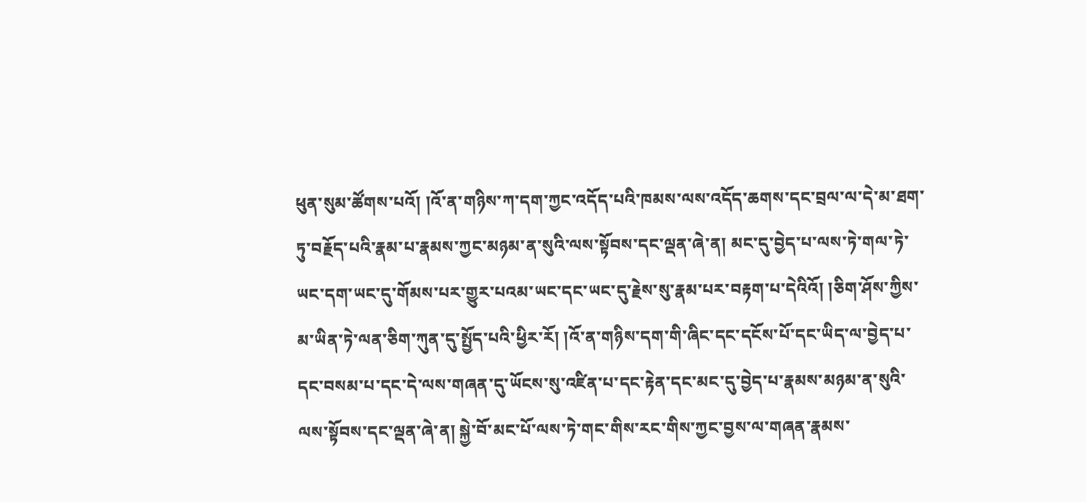ཕུན་སུམ་ཚོགས་པའོ། །འོ་ན་གཉིས་ཀ་དག་ཀྱང་འདོད་པའི་ཁམས་ལས་འདོད་ཆགས་དང་བྲལ་ལ་དེ་མ་ཐག་ཏུ་བརྗོད་པའི་རྣམ་པ་རྣམས་ཀྱང་མཉམ་ན་སུའི་ལས་སྟོབས་དང་ལྡན་ཞེ་ན། མང་དུ་བྱེད་པ་ལས་ཏེ་གལ་ཏེ་ཡང་དག་ཡང་དུ་གོམས་པར་གྱུར་པའམ་ཡང་དང་ཡང་དུ་རྗེས་སུ་རྣམ་པར་བརྟག་པ་དེའིའོ། །ཅིག་ཤོས་ཀྱིས་མ་ཡིན་ཏེ་ལན་ཅིག་ཀུན་དུ་སྤྱོད་པའི་ཕྱིར་རོ། །འོ་ན་གཉིས་དག་གི་ཞིང་དང་དངོས་པོ་དང་ཡིད་ལ་བྱེད་པ་དང་བསམ་པ་དང་དེ་ལས་གཞན་དུ་ཡོངས་སུ་འཛིན་པ་དང་རྟེན་དང་མང་དུ་བྱེད་པ་རྣམས་མཉམ་ན་སུའི་ལས་སྟོབས་དང་ལྡན་ཞེ་ན། སྐྱེ་བོ་མང་པོ་ལས་ཏེ་གང་གིས་རང་གིས་ཀྱང་བྱས་ལ་གཞན་རྣམས་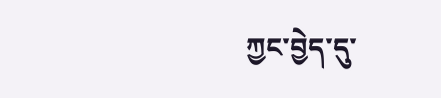ཀྱང་བྱེད་དུ་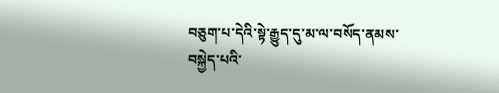བཅུག་པ་དེའི་སྟེ་རྒྱུད་དུ་མ་ལ་བསོད་ནམས་བསྐྱེད་པའི་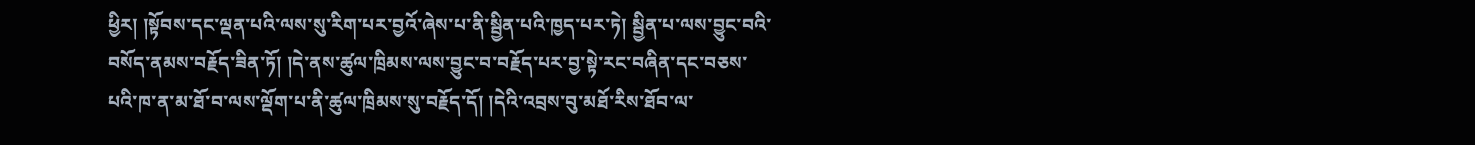ཕྱིར། །སྟོབས་དང་ལྡན་པའི་ལས་སུ་རིག་པར་བྱའོ་ཞེས་པ་ནི་སྦྱིན་པའི་ཁྱད་པར་ཏེ། སྦྱིན་པ་ལས་བྱུང་བའི་བསོད་ནམས་བརྗོད་ཟིན་ཏོ། །དེ་ནས་ཚུལ་ཁྲིམས་ལས་བྱུང་བ་བརྗོད་པར་བྱ་སྟེ་རང་བཞིན་དང་བཅས་པའི་ཁ་ན་མ་ཐོ་བ་ལས་ལྡོག་པ་ནི་ཚུལ་ཁྲིམས་སུ་བརྗོད་དོ། །དེའི་འབྲས་བུ་མཐོ་རིས་ཐོབ་ལ་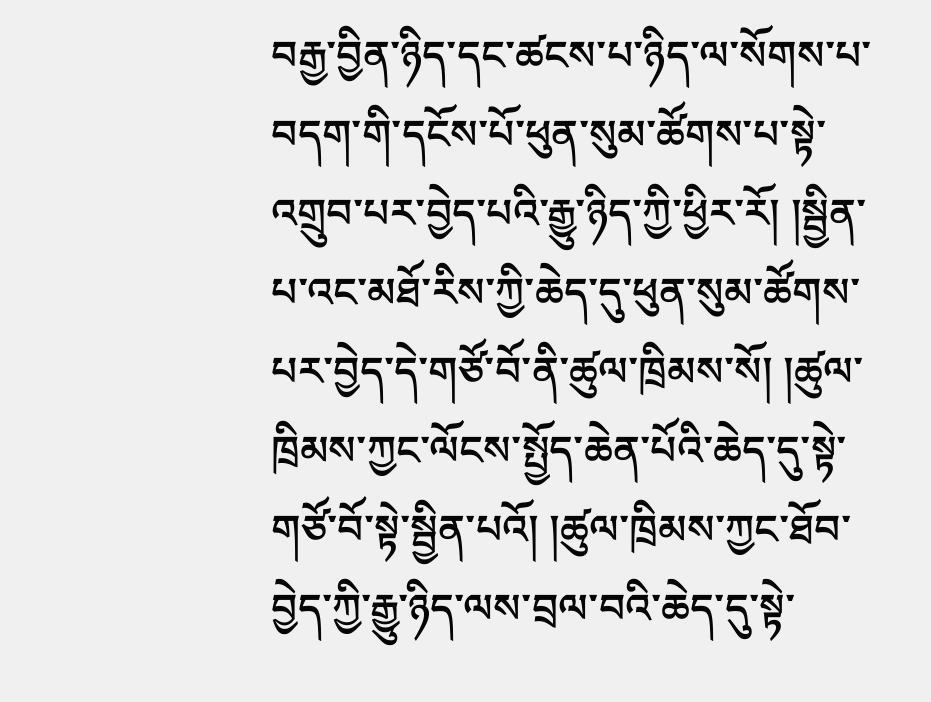བརྒྱ་བྱིན་ཉིད་དང་ཚངས་པ་ཉིད་ལ་སོགས་པ་བདག་གི་དངོས་པོ་ཕུན་སུམ་ཚོགས་པ་སྟེ་འགྲུབ་པར་བྱེད་པའི་རྒྱུ་ཉིད་ཀྱི་ཕྱིར་རོ། །སྦྱིན་པ་འང་མཐོ་རིས་ཀྱི་ཆེད་དུ་ཕུན་སུམ་ཚོགས་པར་བྱེད་དེ་གཙོ་བོ་ནི་ཚུལ་ཁྲིམས་སོ། །ཚུལ་ཁྲིམས་ཀྱང་ལོངས་སྤྱོད་ཆེན་པོའི་ཆེད་དུ་སྟེ་གཙོ་བོ་སྟེ་སྦྱིན་པའོ། །ཚུལ་ཁྲིམས་ཀྱང་ཐོབ་བྱེད་ཀྱི་རྒྱུ་ཉིད་ལས་བྲལ་བའི་ཆེད་དུ་སྟེ་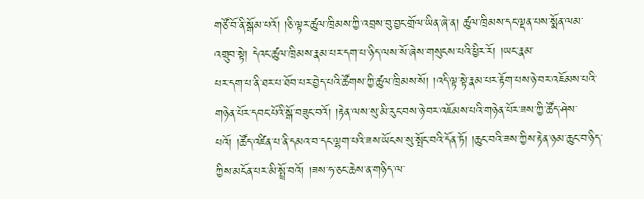གཙོ་བོ་ནི་སྒོམ་པའོ། །ཅི་ལྟར་ཚུལ་ཁྲིམས་ཀྱི་འབྲས་བུ་བྱང་གྲོལ་ཡིན་ཞེ་ན། ཚུལ་ཁྲིམས་དང་ལྡན་པས་སྨོན་ལམ་འགྲུབ་སྟེ། དེའང་ཚུལ་ཁྲིམས་རྣམ་པར་དག་པ་ཉིད་ལས་སོ་ཞེས་གསུངས་པའི་ཕྱིར་རོ། །ཡང་རྣམ་
པར་དག་པ་ནི་ཐར་པ་ཐོབ་པར་བྱེད་པའི་ཚོགས་ཀྱི་ཚུལ་ཁྲིམས་སོ། །འདི་ལྟ་སྟེ་རྣམ་པར་རྟོག་པས་ཉེ་བར་འཇོམས་པའི་གཉེན་པོར་དབང་པོའི་སྒོ་བཟུང་བའོ། །རྟེན་ལས་སུ་མི་རུང་བས་ཉེ་བར་འཇོམས་པའི་གཉེན་པོར་ཟས་ཀྱི་ཚོད་ཤེས་པའོ། །ཚོད་འཛིན་པ་ནི་དམའ་བ་དང་ལྷག་པའི་ཟས་ཡོངས་སུ་སྤོང་བའི་དོན་ཏོ། །ཆུང་བའི་ཟས་ཀྱིས་རྟེན་ཉམ་ཆུང་བ་ཉིད་ཀྱིས་མངོན་པར་མི་སྤྲོ་བའོ། །ཟས་ཧ་ཅང་ཆེས་ན་གཉིད་ལ་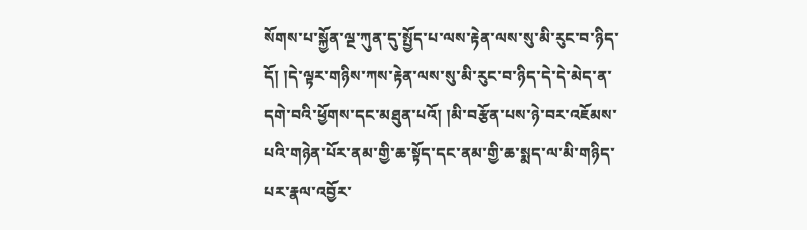སོགས་པ་སྐྱོན་ལྔ་ཀུན་དུ་སྤྱོད་པ་ལས་རྟེན་ལས་སུ་མི་རུང་བ་ཉིད་དོ། །དེ་ལྟར་གཉིས་ཀས་རྟེན་ལས་སུ་མི་རུང་བ་ཉིད་དེ་དེ་མེད་ན་དགེ་བའི་ཕྱོགས་དང་མཐུན་པའོ། །མི་བརྩོན་པས་ཉེ་བར་འཇོམས་པའི་གཉེན་པོར་ནམ་གྱི་ཆ་སྟོད་དང་ནམ་གྱི་ཆ་སྨད་ལ་མི་གཉིད་པར་རྣལ་འབྱོར་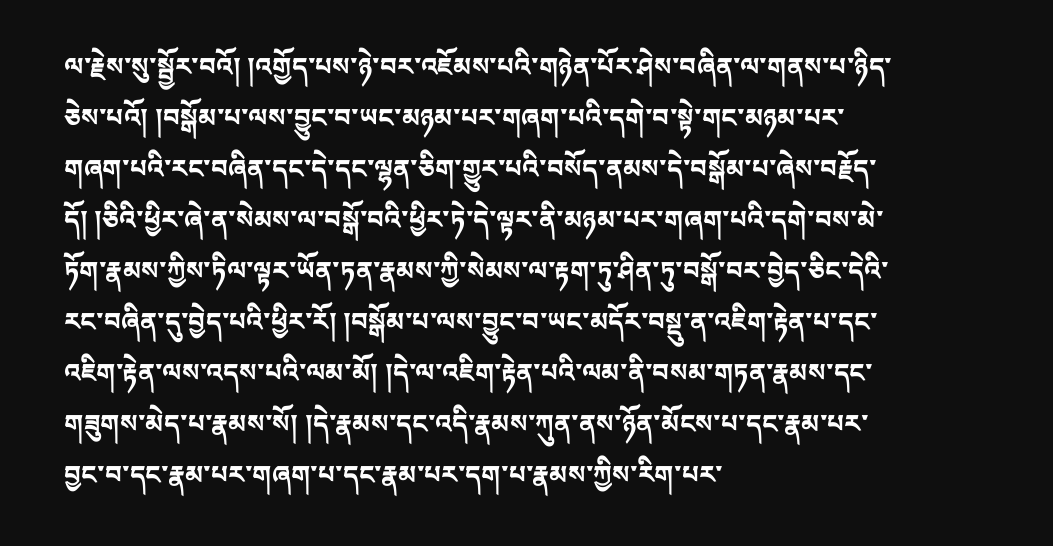ལ་རྗེས་སུ་སྦྱོར་བའོ། །འགྱོད་པས་ཉེ་བར་འཇོམས་པའི་གཉེན་པོར་ཤེས་བཞིན་ལ་གནས་པ་ཉིད་ཅེས་པའོ། །བསྒོམ་པ་ལས་བྱུང་བ་ཡང་མཉམ་པར་གཞག་པའི་དགེ་བ་སྟེ་གང་མཉམ་པར་གཞག་པའི་རང་བཞིན་དང་དེ་དང་ལྷན་ཅིག་གྱུར་པའི་བསོད་ནམས་དེ་བསྒོམ་པ་ཞེས་བརྗོད་དོ། །ཅིའི་ཕྱིར་ཞེ་ན་སེམས་ལ་བསྒོ་བའི་ཕྱིར་ཏེ་དེ་ལྟར་ནི་མཉམ་པར་གཞག་པའི་དགེ་བས་མེ་ཏོག་རྣམས་ཀྱིས་ཏིལ་ལྟར་ཡོན་ཏན་རྣམས་ཀྱི་སེམས་ལ་རྟག་ཏུ་ཤིན་ཏུ་བསྒོ་བར་བྱེད་ཅིང་དེའི་རང་བཞིན་དུ་བྱེད་པའི་ཕྱིར་རོ། །བསྒོམ་པ་ལས་བྱུང་བ་ཡང་མདོར་བསྡུ་ན་འཇིག་རྟེན་པ་དང་འཇིག་རྟེན་ལས་འདས་པའི་ལམ་མོ། །དེ་ལ་འཇིག་རྟེན་པའི་ལམ་ནི་བསམ་གཏན་རྣམས་དང་གཟུགས་མེད་པ་རྣམས་སོ། །དེ་རྣམས་དང་འདི་རྣམས་ཀུན་ནས་ཉོན་མོངས་པ་དང་རྣམ་པར་བྱང་བ་དང་རྣམ་པར་གཞག་པ་དང་རྣམ་པར་དག་པ་རྣམས་ཀྱིས་རིག་པར་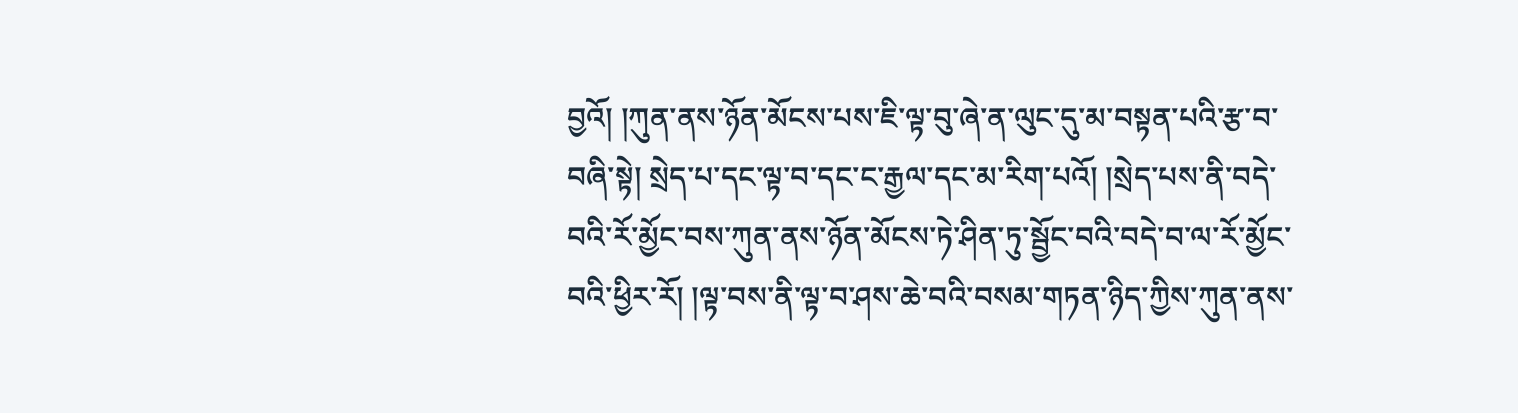བྱའོ། །ཀུན་ནས་ཉོན་མོངས་པས་ཇི་ལྟ་བུ་ཞེ་ན་ལུང་དུ་མ་བསྟན་པའི་རྩ་བ་བཞི་སྟེ། སྲེད་པ་དང་ལྟ་བ་དང་ང་རྒྱལ་དང་མ་རིག་པའོ། །སྲེད་པས་ནི་བདེ་བའི་རོ་མྱོང་བས་ཀུན་ནས་ཉོན་མོངས་ཏེ་ཤིན་ཏུ་སྦྱོང་བའི་བདེ་བ་ལ་རོ་མྱོང་བའི་ཕྱིར་རོ། །ལྟ་བས་ནི་ལྟ་བ་ཤས་ཆེ་བའི་བསམ་གཏན་ཉིད་ཀྱིས་ཀུན་ནས་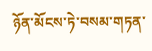ཉོན་མོངས་ཏེ་བསམ་གཏན་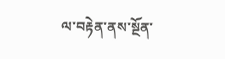ལ་བརྟེན་ནས་སྔོན་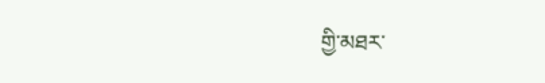གྱི་མཐར་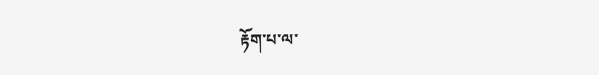རྟོག་པ་ལ་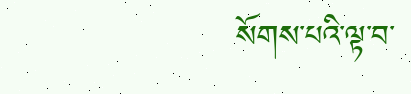སོགས་པའི་ལྟ་བ་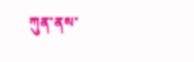ཀུན་ནས་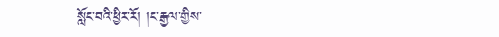སློང་བའི་ཕྱིར་རོ། །ང་རྒྱལ་གྱིས་